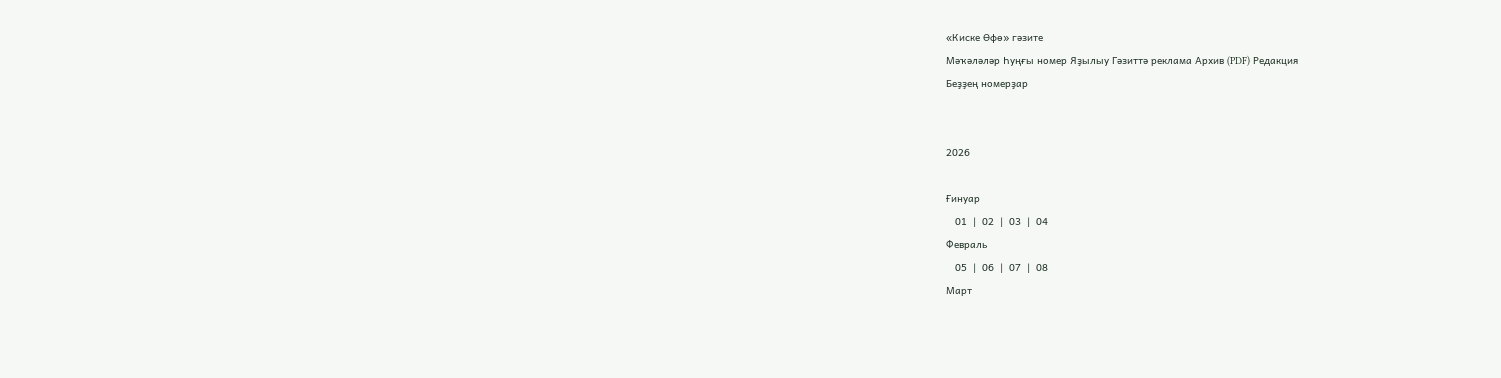«Киске Өфө» гәзите
Мәҡәләләр Һуңғы номер Яҙылыу Гәзиттә реклама Архив (PDF) Редакция
Беҙҙең номерҙар


2026

Ғинуар
   01  |  02  |  03  |  04
Февраль
   05  |  06  |  07  |  08
Март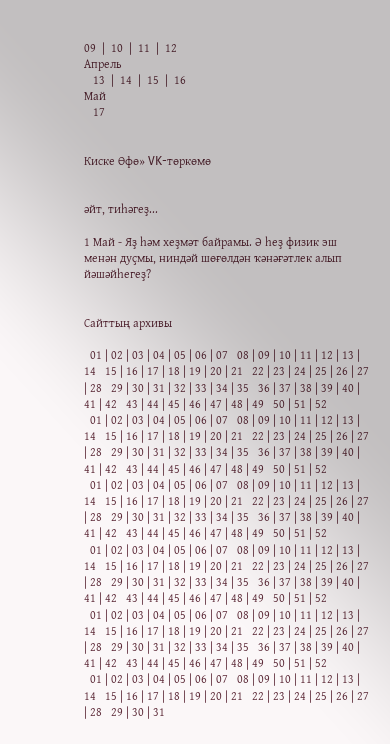09  |  10  |  11  |  12
Апрель
   13  |  14  |  15  |  16
Май
   17


Киске Өфө» VK-төркөмө


әйт, тиһәгеҙ...

1 Май - Яҙ һәм хеҙмәт байрамы. Ә һеҙ физик эш менән дуҫмы, ниндәй шөғөлдән ҡәнәғәтлек алып йәшәйһегеҙ?


Сайттың архивы

  01 | 02 | 03 | 04 | 05 | 06 | 07   08 | 09 | 10 | 11 | 12 | 13 | 14   15 | 16 | 17 | 18 | 19 | 20 | 21   22 | 23 | 24 | 25 | 26 | 27 | 28   29 | 30 | 31 | 32 | 33 | 34 | 35   36 | 37 | 38 | 39 | 40 | 41 | 42   43 | 44 | 45 | 46 | 47 | 48 | 49   50 | 51 | 52
  01 | 02 | 03 | 04 | 05 | 06 | 07   08 | 09 | 10 | 11 | 12 | 13 | 14   15 | 16 | 17 | 18 | 19 | 20 | 21   22 | 23 | 24 | 25 | 26 | 27 | 28   29 | 30 | 31 | 32 | 33 | 34 | 35   36 | 37 | 38 | 39 | 40 | 41 | 42   43 | 44 | 45 | 46 | 47 | 48 | 49   50 | 51 | 52
  01 | 02 | 03 | 04 | 05 | 06 | 07   08 | 09 | 10 | 11 | 12 | 13 | 14   15 | 16 | 17 | 18 | 19 | 20 | 21   22 | 23 | 24 | 25 | 26 | 27 | 28   29 | 30 | 31 | 32 | 33 | 34 | 35   36 | 37 | 38 | 39 | 40 | 41 | 42   43 | 44 | 45 | 46 | 47 | 48 | 49   50 | 51 | 52
  01 | 02 | 03 | 04 | 05 | 06 | 07   08 | 09 | 10 | 11 | 12 | 13 | 14   15 | 16 | 17 | 18 | 19 | 20 | 21   22 | 23 | 24 | 25 | 26 | 27 | 28   29 | 30 | 31 | 32 | 33 | 34 | 35   36 | 37 | 38 | 39 | 40 | 41 | 42   43 | 44 | 45 | 46 | 47 | 48 | 49   50 | 51 | 52
  01 | 02 | 03 | 04 | 05 | 06 | 07   08 | 09 | 10 | 11 | 12 | 13 | 14   15 | 16 | 17 | 18 | 19 | 20 | 21   22 | 23 | 24 | 25 | 26 | 27 | 28   29 | 30 | 31 | 32 | 33 | 34 | 35   36 | 37 | 38 | 39 | 40 | 41 | 42   43 | 44 | 45 | 46 | 47 | 48 | 49   50 | 51 | 52
  01 | 02 | 03 | 04 | 05 | 06 | 07   08 | 09 | 10 | 11 | 12 | 13 | 14   15 | 16 | 17 | 18 | 19 | 20 | 21   22 | 23 | 24 | 25 | 26 | 27 | 28   29 | 30 | 31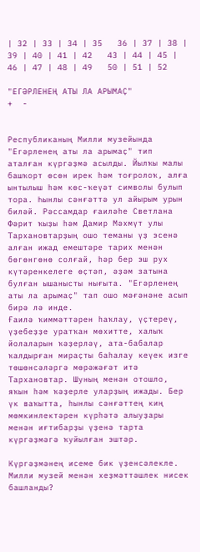| 32 | 33 | 34 | 35   36 | 37 | 38 | 39 | 40 | 41 | 42   43 | 44 | 45 | 46 | 47 | 48 | 49   50 | 51 | 52

"ЕГӘРЛЕНЕҢ АТЫ ЛА АРЫМАҪ"
+  -


Республиканың Милли музейында "Егәрленең аты ла арымаҫ" тип аталған күргәҙмә асылды. Йылҡы малы башҡорт өсөн ирек һәм тоғролоҡ, алға ынтылыш һәм көс-ҡеүәт символы булып тора. Һынлы сәнғәттә ул айырым урын биләй. Рәссамдар ғаиләһе Светлана Фәрит ҡыҙы һәм Дамир Мәхмүт улы Тархановтарҙың ошо теманы үҙ эсенә алған ижад емештәре тарих менән бөгөнгөнө солғай, һәр бер эш рух күтәренкелеге өҫтәп, әҙәм затына булған ышанысты нығыта. "Егәрленең аты ла арымаҫ" тап ошо мәғәнәне асып бирә лә инде.
Ғаилә ҡиммәттәрен һаҡлау, үҫтереү, үҙебеҙҙе уратҡан мөхитте, халыҡ йолаларын ҡәҙерләү, ата-бабалар ҡалдырған мираҫты баһалау кеүек изге төшөнсәләргә мөрәжәғәт итә Тархановтар. Шуның менән отошло, яҡын һәм ҡәҙерле уларҙың ижады. Бер үк ваҡытта, һынлы сәнғәттең киң мөмкинлектәрен күрһәтә алыуҙары менән иғтибарҙы үҙенә тарта күргәҙмәгә ҡуйылған эштәр.

Күргәҙмәнең исеме бик үҙенсәлекле. Милли музей менән хеҙмәттәшлек нисек башланды?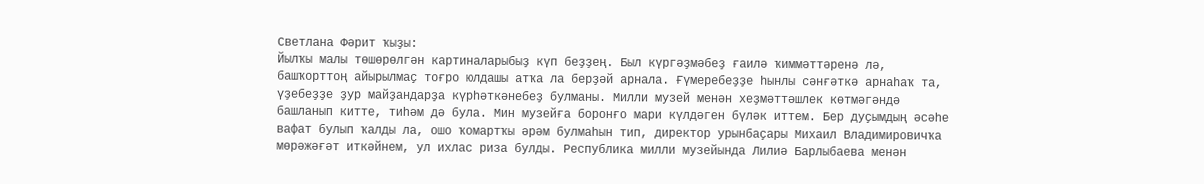Светлана Фәрит ҡыҙы:
Йылҡы малы төшөрөлгән картиналарыбыҙ күп беҙҙең. Был күргәҙмәбеҙ ғаилә ҡиммәттәренә лә, башҡорттоң айырылмаҫ тоғро юлдашы атҡа ла берҙәй арнала. Ғүмеребеҙҙе һынлы сәнғәткә арнаһаҡ та, үҙебеҙҙе ҙур майҙандарҙа күрһәткәнебеҙ булманы. Милли музей менән хеҙмәттәшлек көтмәгәндә башланып китте, тиһәм дә була. Мин музейға боронғо мари күлдәген бүләк иттем. Бер дуҫымдың әсәһе вафат булып ҡалды ла, ошо ҡомартҡы әрәм булмаһын тип, директор урынбаҫары Михаил Владимировичҡа мөрәжәғәт иткәйнем, ул ихлас риза булды. Республика милли музейында Лилиә Барлыбаева менән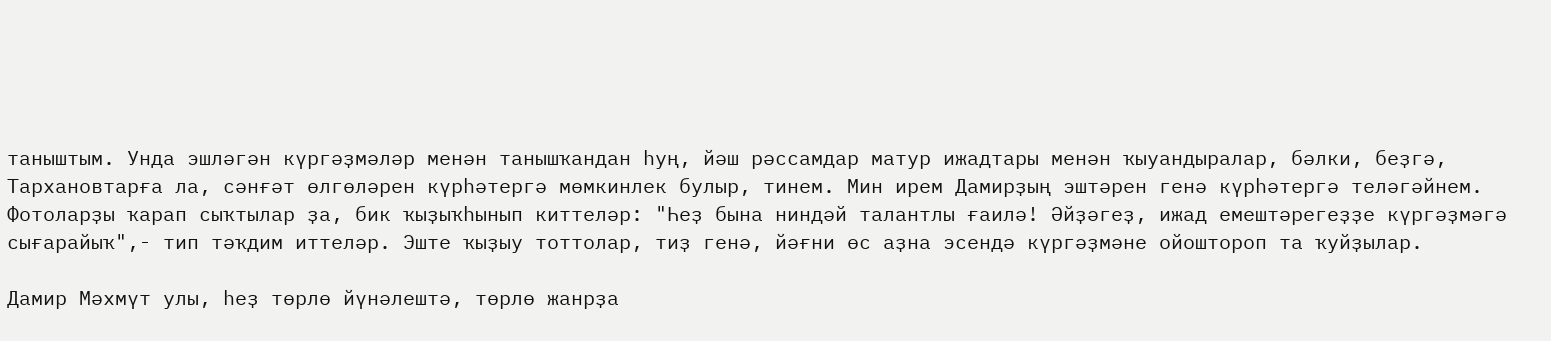таныштым. Унда эшләгән күргәҙмәләр менән танышҡандан һуң, йәш рәссамдар матур ижадтары менән ҡыуандыралар, бәлки, беҙгә, Тархановтарға ла, сәнғәт өлгөләрен күрһәтергә мөмкинлек булыр, тинем. Мин ирем Дамирҙың эштәрен генә күрһәтергә теләгәйнем. Фотоларҙы ҡарап сыҡтылар ҙа, бик ҡыҙыҡһынып киттеләр: "Һеҙ бына ниндәй талантлы ғаилә! Әйҙәгеҙ, ижад емештәрегеҙҙе күргәҙмәгә сығарайыҡ",- тип тәҡдим иттеләр. Эште ҡыҙыу тоттолар, тиҙ генә, йәғни өс аҙна эсендә күргәҙмәне ойоштороп та ҡуйҙылар.

Дамир Мәхмүт улы, һеҙ төрлө йүнәлештә, төрлө жанрҙа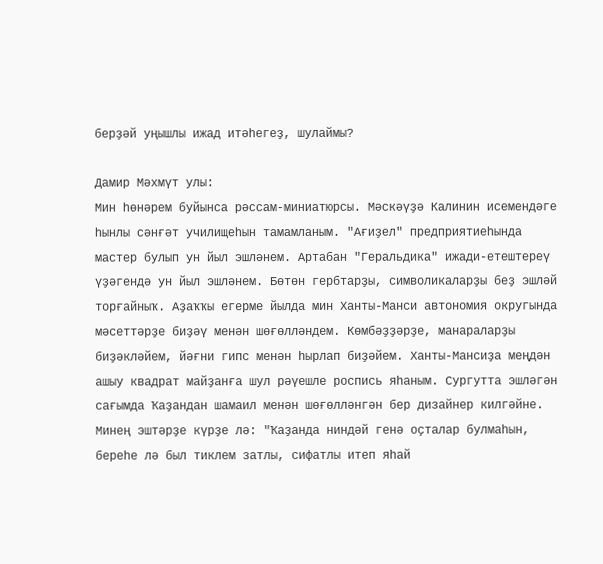берҙәй уңышлы ижад итәһегеҙ, шулаймы?

Дамир Мәхмүт улы:
Мин һөнәрем буйынса рәссам-миниатюрсы. Мәскәүҙә Калинин исемендәге һынлы сәнғәт училищеһын тамамланым. "Ағиҙел" предприятиеһында мастер булып ун йыл эшләнем. Артабан "Геральдика" ижади-етештереү үҙәгендә ун йыл эшләнем. Бөтөн гербтарҙы, символикаларҙы беҙ эшләй торғайныҡ. Аҙаҡҡы егерме йылда мин Ханты-Манси автономия округында мәсеттәрҙе биҙәү менән шөғөлләндем. Көмбәҙҙәрҙе, манараларҙы биҙәкләйем, йәғни гипс менән һырлап биҙәйем. Ханты-Мансиҙа меңдән ашыу квадрат майҙанға шул рәүешле роспись яһаным. Сургутта эшләгән сағымда Ҡаҙандан шамаил менән шөғөлләнгән бер дизайнер килгәйне. Минең эштәрҙе күрҙе лә: "Ҡаҙанда ниндәй генә оҫталар булмаһын, береһе лә был тиклем затлы, сифатлы итеп яһай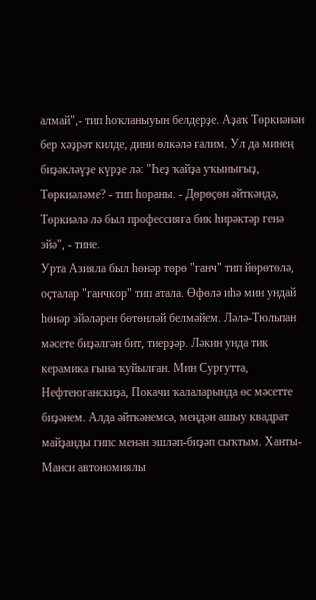алмай",- тип һоҡланыуын белдерҙе. Аҙаҡ Төркиәнән бер хәҙрәт килде, дини өлкәлә ғалим. Ул да минең биҙәкләүҙе күрҙе лә: "Һеҙ ҡайҙа уҡынығыҙ, Төркиәләме? - тип һораны. - Дөрөҫөн әйткәндә, Төркиәлә лә был профессияға бик һирәктәр генә эйә", - тине.
Урта Азияла был һөнәр төрө "ганч" тип йөрөтөлә, оҫталар "ганчкор" тип атала. Өфөлә иһә мин ундай һөнәр эйәләрен бөтөнләй белмәйем. Ләлә-Тюльпан мәсете биҙәлгән бит, тиерҙәр. Ләкин унда тик керамика ғына ҡуйылған. Мин Сургутта, Нефтеюганскиҙа, Покачи ҡалаларында өс мәсетте биҙәнем. Алда әйткәнемсә, меңдән ашыу квадрат майҙанды гипс менән эшләп-биҙәп сыҡтым. Ханты-Манси автономиялы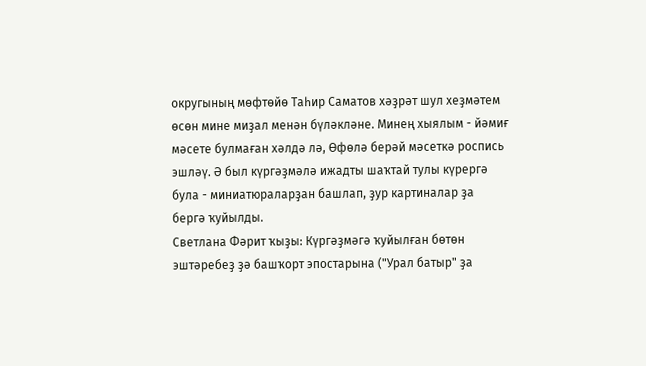округының мөфтөйө Таһир Саматов хәҙрәт шул хеҙмәтем өсөн мине миҙал менән бүләкләне. Минең хыялым - йәмиғ мәсете булмаған хәлдә лә, Өфөлә берәй мәсеткә роспись эшләү. Ә был күргәҙмәлә ижадты шаҡтай тулы күрергә була - миниатюраларҙан башлап, ҙур картиналар ҙа бергә ҡуйылды.
Светлана Фәрит ҡыҙы: Күргәҙмәгә ҡуйылған бөтөн эштәребеҙ ҙә башҡорт эпостарына ("Урал батыр" ҙа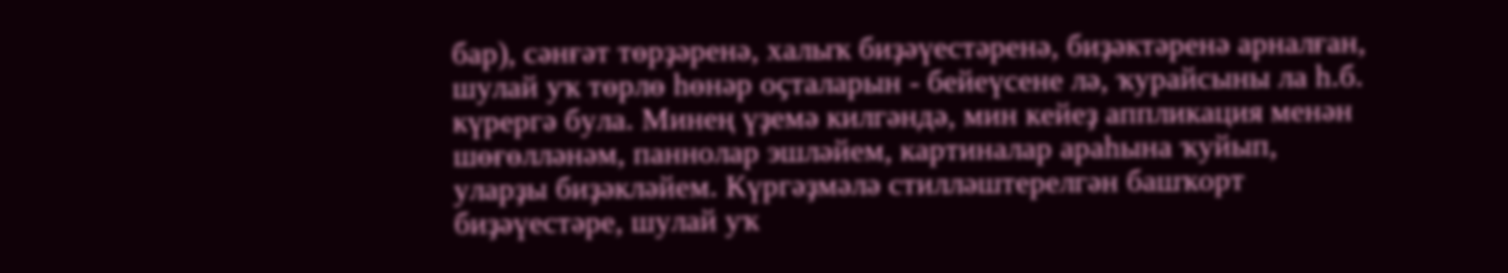бар), сәнғәт төрҙәренә, халыҡ биҙәүестәренә, биҙәктәренә арналған, шулай уҡ төрлө һөнәр оҫталарын - бейеүсене лә, ҡурайсыны ла һ.б. күрергә була. Минең үҙемә килгәндә, мин кейеҙ аппликация менән шөғөлләнәм, паннолар эшләйем, картиналар араһына ҡуйып, уларҙы биҙәкләйем. Күргәҙмәлә стилләштерелгән башҡорт биҙәүестәре, шулай уҡ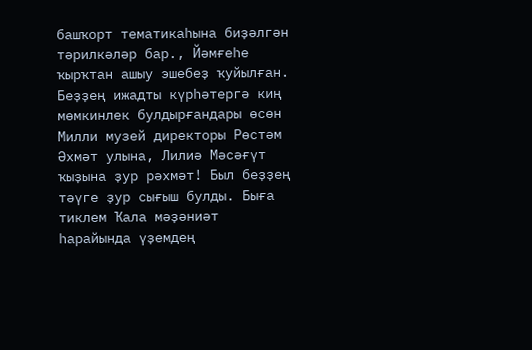башҡорт тематикаһына биҙәлгән тәрилкәләр бар., Йәмғеһе ҡырҡтан ашыу эшебеҙ ҡуйылған.
Беҙҙең ижадты күрһәтергә киң мөмкинлек булдырғандары өсөн Милли музей директоры Рөстәм Әхмәт улына, Лилиә Мәсәғүт ҡыҙына ҙур рәхмәт! Был беҙҙең тәүге ҙур сығыш булды. Быға тиклем Ҡала мәҙәниәт һарайында үҙемдең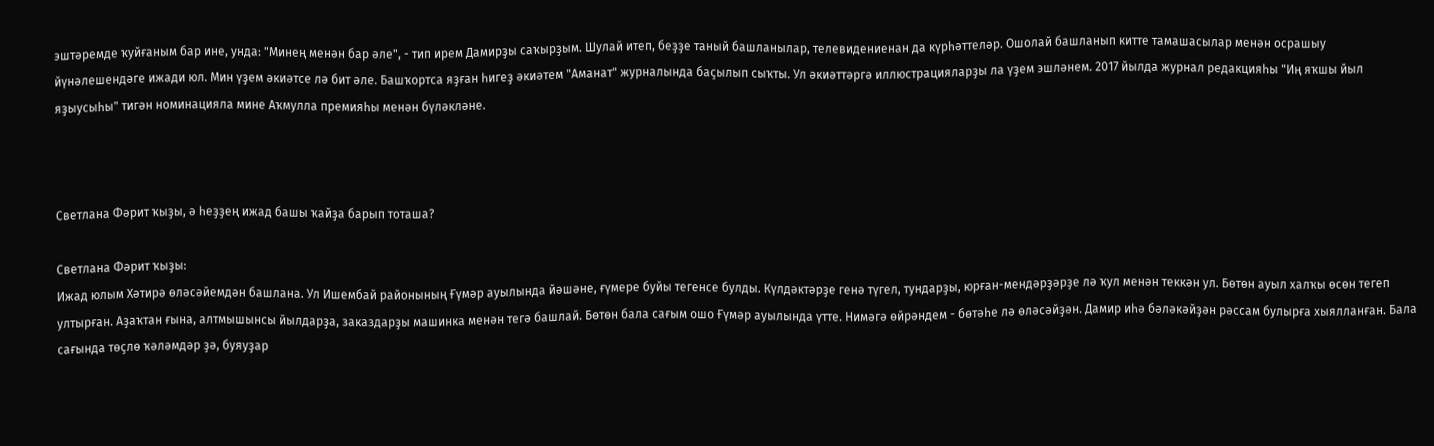эштәремде ҡуйғаным бар ине, унда: "Минең менән бар әле", - тип ирем Дамирҙы саҡырҙым. Шулай итеп, беҙҙе таный башланылар, телевидениенан да күрһәттеләр. Ошолай башланып китте тамашасылар менән осрашыу йүнәлешендәге ижади юл. Мин үҙем әкиәтсе лә бит әле. Башҡортса яҙған һигеҙ әкиәтем "Аманат" журналында баҫылып сыҡты. Ул әкиәттәргә иллюстрацияларҙы ла үҙем эшләнем. 2017 йылда журнал редакцияһы "Иң яҡшы йыл яҙыусыһы" тигән номинацияла мине Аҡмулла премияһы менән бүләкләне.



Светлана Фәрит ҡыҙы, ә һеҙҙең ижад башы ҡайҙа барып тоташа?

Светлана Фәрит ҡыҙы:
Ижад юлым Хәтирә өләсәйемдән башлана. Ул Ишембай районының Ғүмәр ауылында йәшәне, ғүмере буйы тегенсе булды. Күлдәктәрҙе генә түгел, тундарҙы, юрған-мендәрҙәрҙе лә ҡул менән теккән ул. Бөтөн ауыл халҡы өсөн тегеп ултырған. Аҙаҡтан ғына, алтмышынсы йылдарҙа, заказдарҙы машинка менән тегә башлай. Бөтөн бала сағым ошо Ғүмәр ауылында үтте. Нимәгә өйрәндем - бөтәһе лә өләсәйҙән. Дамир иһә бәләкәйҙән рәссам булырға хыялланған. Бала сағында төҫлө ҡәләмдәр ҙә, буяуҙар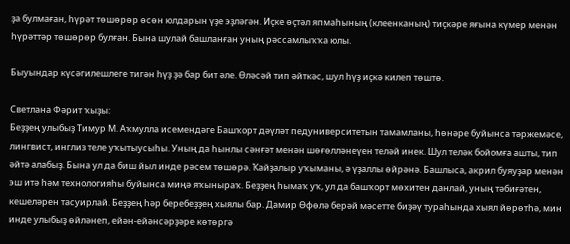ҙа булмаған, һүрәт төшөрөр өсөн юлдарын үҙе эҙләгән. Иҫке өҫтәл япмаһының (клеенканың) тиҫкәре яғына күмер менән һүрәттәр төшөрөр булған. Бына шулай башланған уның рәссамлыҡҡа юлы.

Быуындар күсәгилешлеге тигән һүҙ ҙә бар бит әле. Өләсәй тип әйткәс, шул һүҙ иҫкә килеп төштө.

Светлана Фәрит ҡыҙы:
Беҙҙең улыбыҙ Тимур М. Аҡмулла исемендәге Башҡорт дәүләт педуниверситетын тамамланы, һөнәре буйынса тәржемәсе, лингвист, инглиз теле уҡытыусыһы. Уның да һынлы сәнғәт менән шөғөлләнеүен теләй инек. Шул теләк бойомға ашты, тип әйтә алабыҙ. Бына ул да биш йыл инде рәсем төшөрә. Ҡайҙалыр уҡыманы, ә үҙаллы өйрәнә. Башлыса, акрил буяуҙар менән эш итә һәм технологияһы буйынса миңә яҡыныраҡ. Беҙҙең һымаҡ уҡ, ул да башҡорт мөхитен данлай, уның тәбиғәтен, кешеләрен тасуирлай. Беҙҙең һәр беребеҙҙең хыялы бар. Дамир Өфөлә берәй мәсетте биҙәү тураһында хыял йөрөтһә, мин инде улыбыҙ өйләнеп, ейән-ейәнсәрҙәре көтөргә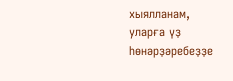хыялланам, уларға үҙ һөнәрҙәребеҙҙе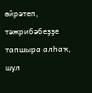өйрәтеп, тәжрибәбеҙҙе тапшыра алһаҡ, шул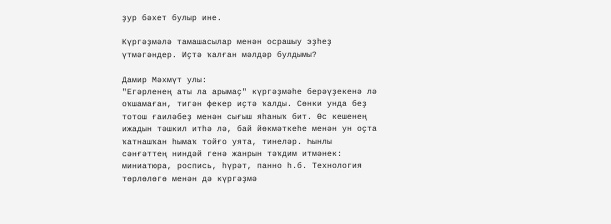ҙур бәхет булыр ине.

Күргәҙмәлә тамашасылар менән осрашыу эҙһеҙ үтмәгәндер. Иҫтә ҡалған мәлдәр булдымы?

Дамир Мәхмүт улы:
"Егәрленең аты ла арымаҫ" күргәҙмәһе берәүҙекенә лә оҡшамаған, тигән фекер иҫтә ҡалды. Сөнки унда беҙ тотош ғаиләбеҙ менән сығыш яһаныҡ бит. Өс кешенең ижадын тәшкил итһә лә, бай йөкмәткеһе менән ун оҫта ҡатнашҡан һымаҡ тойғо уята, тинеләр. Һынлы сәнғәттең ниндәй генә жанрын тәҡдим итмәнек: миниатюра, роспись, һүрәт, панно һ.б. Технология төрлөлөгө менән дә күргәҙмә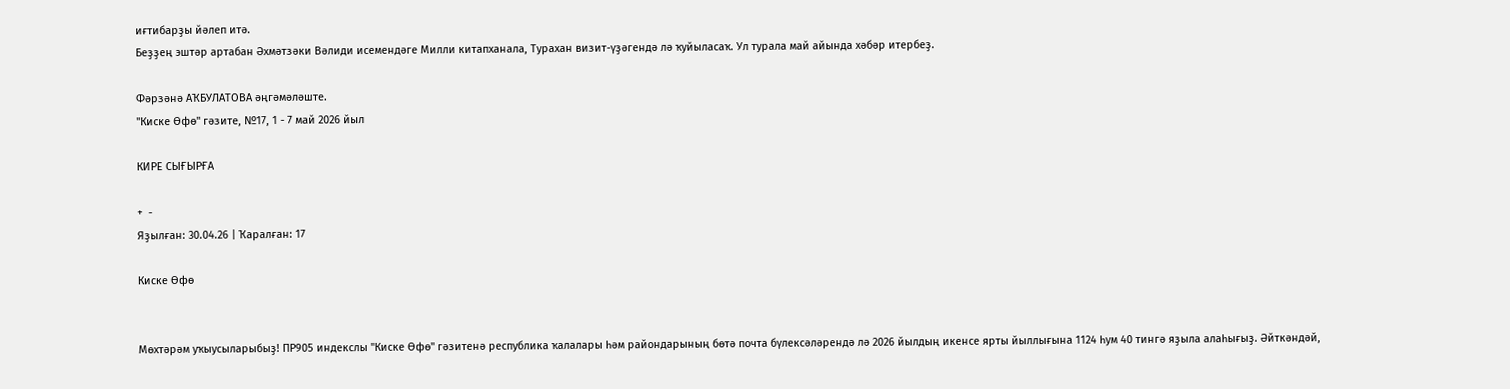иғтибарҙы йәлеп итә.
Беҙҙең эштәр артабан Әхмәтзәки Вәлиди исемендәге Милли китапханала, Турахан визит-үҙәгендә лә ҡуйыласаҡ. Ул турала май айында хәбәр итербеҙ.

Фәрзәнә АҠБУЛАТОВА әңгәмәләште.
"Киске Өфө" гәзите, №17, 1 - 7 май 2026 йыл

КИРЕ СЫҒЫРҒА

+  -
Яҙылған: 30.04.26 | Ҡаралған: 17

Киске Өфө


Мөхтәрәм уҡыусыларыбыҙ! ПР905 индекслы "Киске Өфө" гәзитенә республика ҡалалары һәм райондарының бөтә почта бүлексәләрендә лә 2026 йылдың икенсе ярты йыллығына 1124 һум 40 тингә яҙыла алаһығыҙ. Әйткәндәй,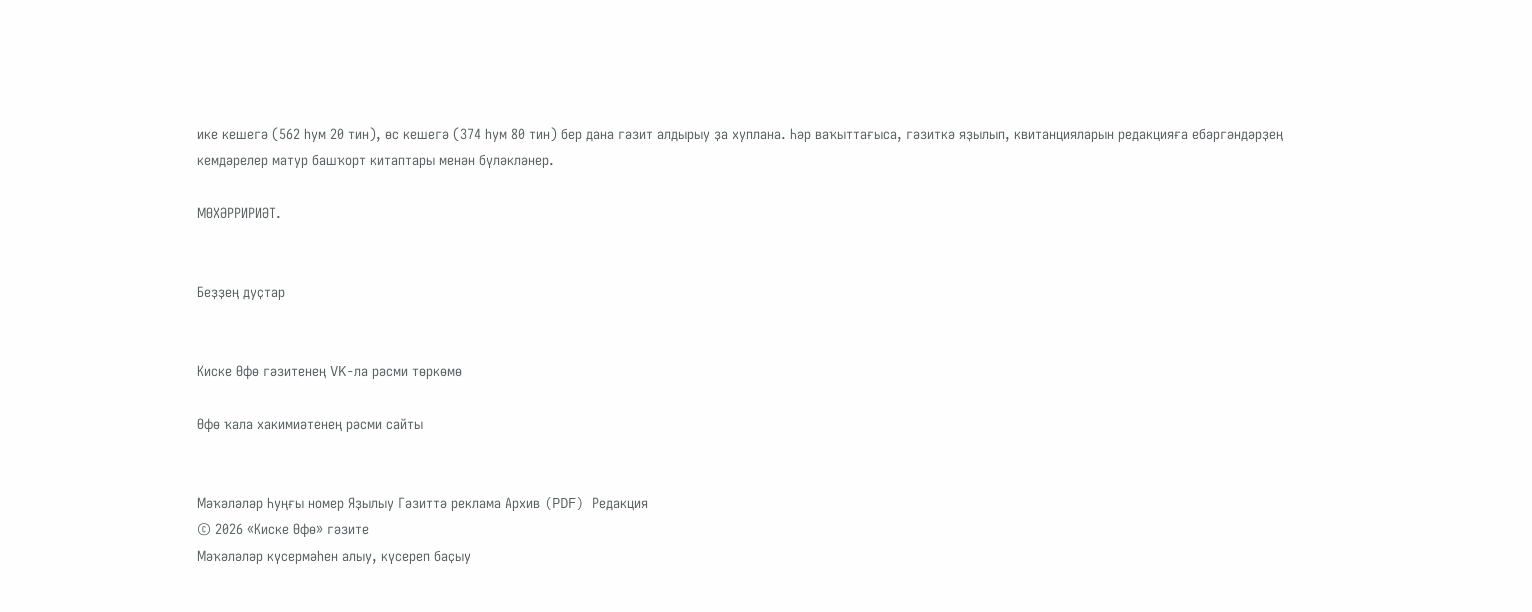ике кешегә (562 һум 20 тин), өс кешегә (374 һум 80 тин) бер дана гәзит алдырыу ҙа хуплана. Һәр ваҡыттағыса, гәзиткә яҙылып, квитанцияларын редакцияға ебәргәндәрҙең кемдәрелер матур башҡорт китаптары менән бүләкләнер.

МӨХӘРРИРИӘТ.


Беҙҙең дуҫтар


Киске Өфө гәзитенең VK-ла рәсми төркөмө

Өфө ҡала хакимиәтенең рәсми сайты


Мәҡәләләр Һуңғы номер Яҙылыу Гәзиттә реклама Архив (PDF) Редакция
© 2026 «Киске Өфө» гәзите
Мәҡәләләр күсермәһен алыу, күсереп баҫыу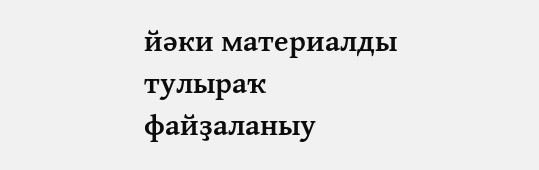йәки материалды тулыраҡ файҙаланыу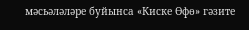мәсьәләләре буйынса «Киске Өфө» гәзите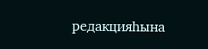редакцияһына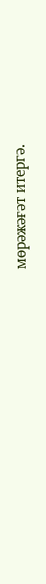мөрәжәғәт итергә.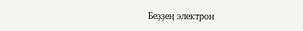Беҙҙең электрон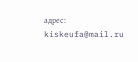адрес: kiskeufa@mail.ru